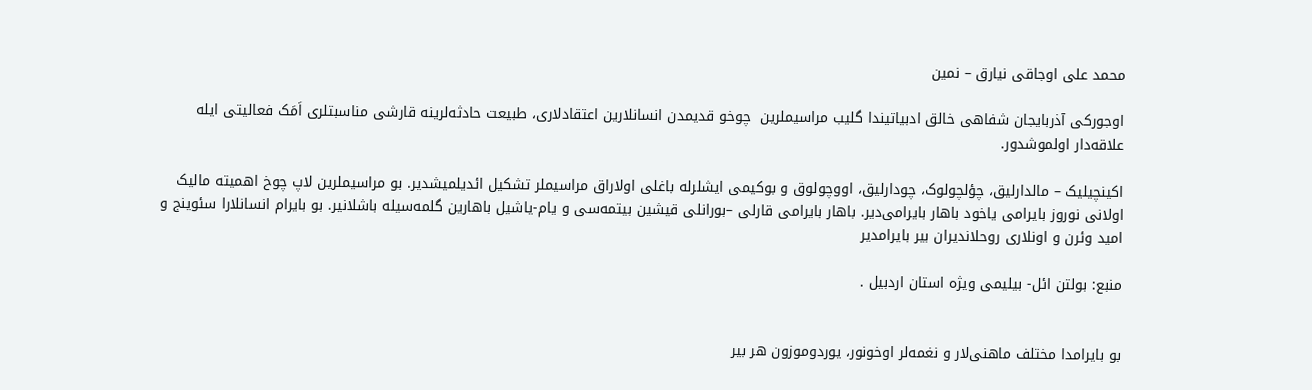محمد علی اوجاقی نیارق – نمین

اوجورکی آذربایجان شفاهی خالق ادبیاتیندا گلیب مراسیملرین  چوخو قدیمدن انسانلارین اعتقادلاری، طبیعت حادثه‌لرینه قارشی مناسبتلری اَمَک فعالیتی ایله علاقه‌دار اولموشدور.

اکینچیلیک – مالدارلیق، چؤلچولوک، چودارلیق، اووچولوق و بوکیمی ایشلرله باغلی اولاراق مراسیملر تشکیل ائدیلمیشدیر. بو مراسیملرین لاپ چوخ اهمیته مالیک اولانی نوروز بایرامی یاخود باهار بایرامی‌دیر. باهار بایرامی قارلی –بورانلی قیشین بیتمه‌سی و یام-یاشیل باهارین گلمه‌سیله باشلانیر. بو بایرام انسانلارا سئوینج و امید وئر‌ن و اونلاری روحلاندیران بیر بایرامدیر

منبع: بولتن ائل- بیلیمی ویژه استان اردبیل .


بو بایرامدا مختلف ماهنی‌لار و نغمه‌لر اوخونور، یوردوموزون هر بیر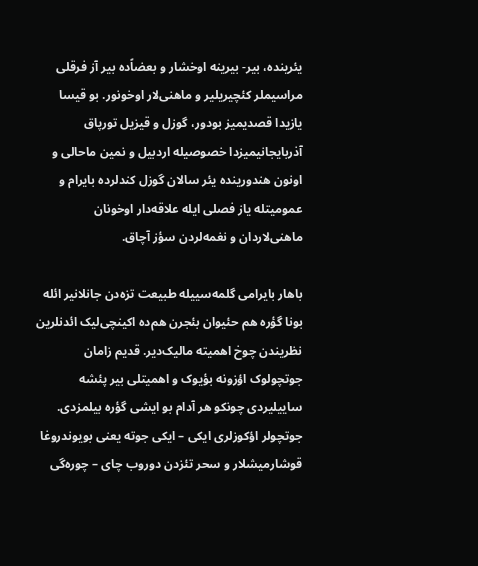یئرینده، بیر- بیرینه اوخشار و بعضاًده بیر آز فرقلی مراسیملر کئچیریلیر و ماهنی‌لار اوخونور. بو قیسا یازیدا قصد‌یمیز بودور، گوزل و قیزیل تورپاق آذربایجانیمیزدا خصوصیله اردبیل و نمین ماحالی و اونون هندورینده یئر سالان گوزل کندلرده بایرام و عمومیتله یاز فصلی ایله علاقه‌دار اوخونان ماهنی‌لاردان و نغمه‌لردن سؤز آچاق.

باهار بایرامی گلمه‌سییله طبیعت تزه‌دن جانلانیر ائله بونا گؤره هم حئیوان بئجرن هم‌ده اکینچی‌لیک ائدنلرین نظریندن چوخ اهمیته مالیک‌دیر. قدیم زامان جوتچولوک اؤزونه بؤیوک و اهمیتلی بیر پئشه ساییلیردی چونکو هر آدام بو ایشی گؤره بیلمزدی. جوتچولر اؤکوزلری ایکی – ایکی جوته یعنی بویوندروغا قوشارمیشلار و سحر تئزدن دوروب چای – چوره‌گی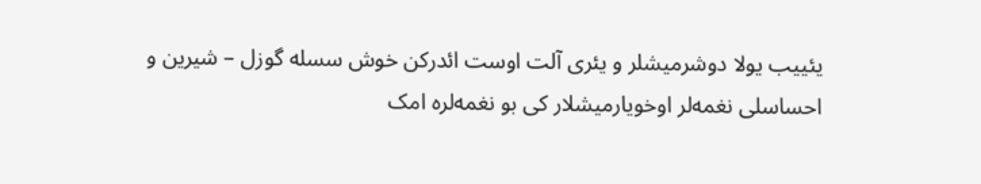یئییب یولا دوشرمیشلر و یئری آلت اوست ائدرکن خوش سسله گوزل – شیرین و احساسلی نغمه‌لر اوخویارمیشلار کی بو نغمه‌لره امک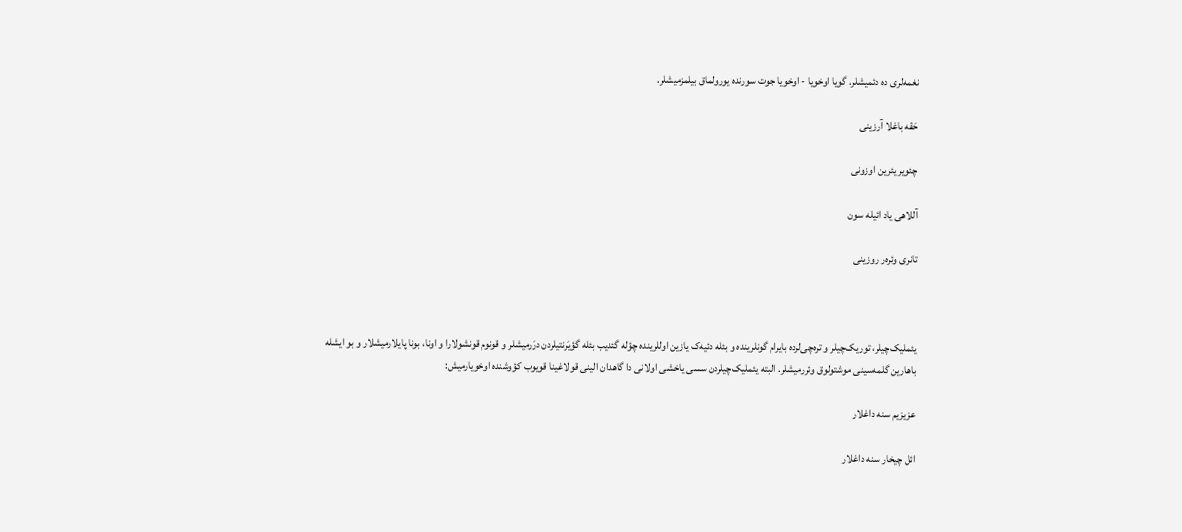نغمه‌لری ده دئمیشلر. گویا اوخویا - اوخویا جوت سورنده یورولماق بیلمزمیشلر.

حَقه باغلا آرزینی

چئویر یئرین اوزونی

آللاهی یاد ائیله سون

تانری وئره‌ر روزینی



یئملیک‌چیلر، توریک‌چیلر و تره‌چی‌لرده بایرام گونلرینده و بئله دئیه‌ک یازین اوللرینده چؤله گئدیب بئله گؤیَرنتیلردن درَرمیشلر و قونوم قونشولارا و اونا، بونا پایلارمیشلار و بو ایشله باهارین گلمه‌سینی موشتولوق وئرر‌میشلر. البته یئملیک‌چیلردن سسی یاخشی اولانی دا گاهدان الینی قولاغینا قویوب کؤوشنده اوخویارمیش:

عزیزیم سنه داغلار

ائل چیخار سنه داغلار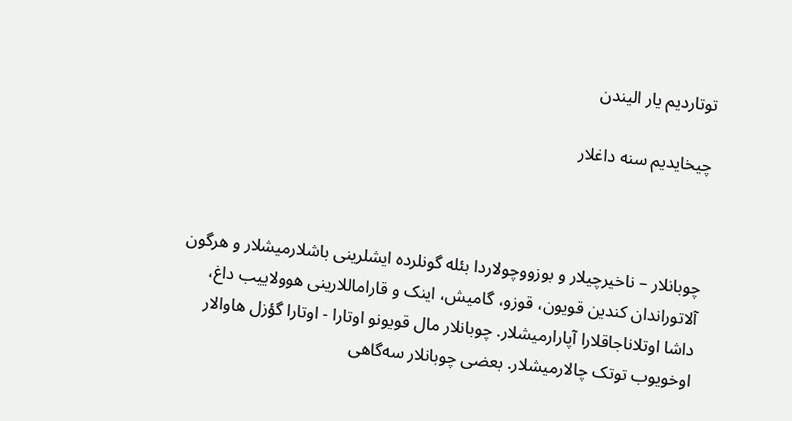توتاردیم یار الیندن

چیخایدیم سنه داغلار



چوبانلار – ناخیرچیلار و بوزووچولاردا بئله گونلرده ایشلرینی باشلارمیشلار و هرگون آلاتوراندان کندین قویون، قوزو، گامیش، اینک و قاراماللارینی هوولاییب داغ، داشا اوتلاناجاقلارا آپارارمیشلار. چوبانلار مال قویونو اوتارا - اوتارا گؤزل هاوالار اوخویوب توتک چالارمیشلار. بعضی چوبانلار سه‌گاهی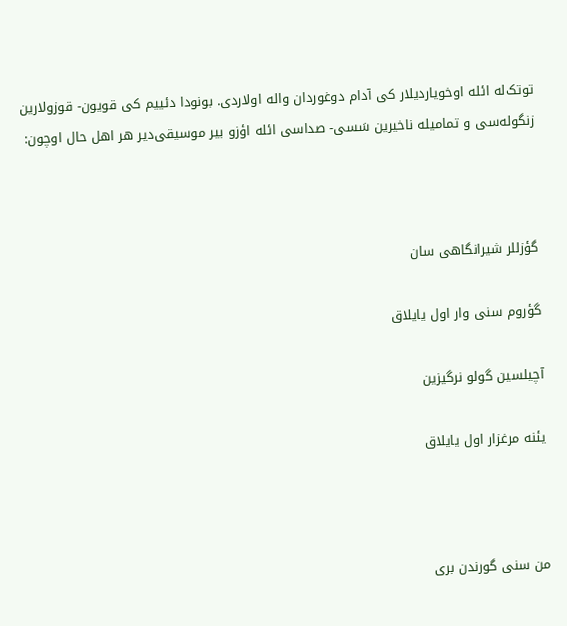توتک‌له ائله اوخویاردیلار کی آدام دوغوردان واله اولاردی. بونودا دئییم کی قویون- قوزولارین زنگوله‌سی و تمامیله ناخیرین سَسی- صداسی ائله اؤزو بیر موسیقی‌دیر هر اهل حال اوچون:



گؤزللر شیرانگاهی سان

گؤروم سنی وار اول یایلاق

آچیلسین گولو نرگیزین

یئنه مرغزار اول یایلاق



من سنی گورندن بری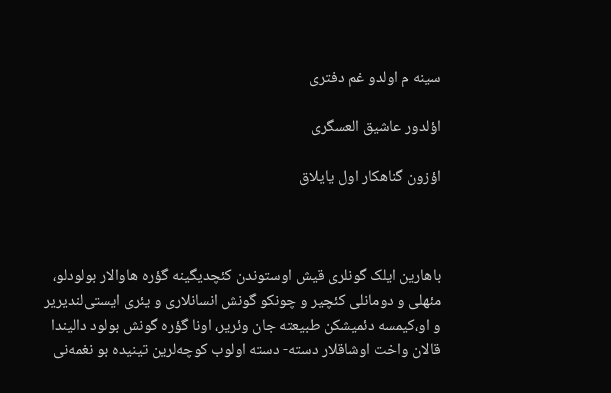سینه م اولدو غم دفتری

اؤلدور عاشیق العسگری

اؤزون گناهکار اول یایلاق



باهارین ایلک گونلری قیش اوستوندن کئچدیگینه گؤره هاوالار بولودلو، مئهلی و دومانلی کئچیر و چونکو گونش انسانلاری و یئری ایستی‌لندیریر و او،کیمسه دئمیشکن طبیعته جان وئریر، اونا گؤره گونش بولود دالیندا قالان واخت اوشاقلار دسته- دسته اولوب کوچه‌لرین تینیده بو نغمه‌نی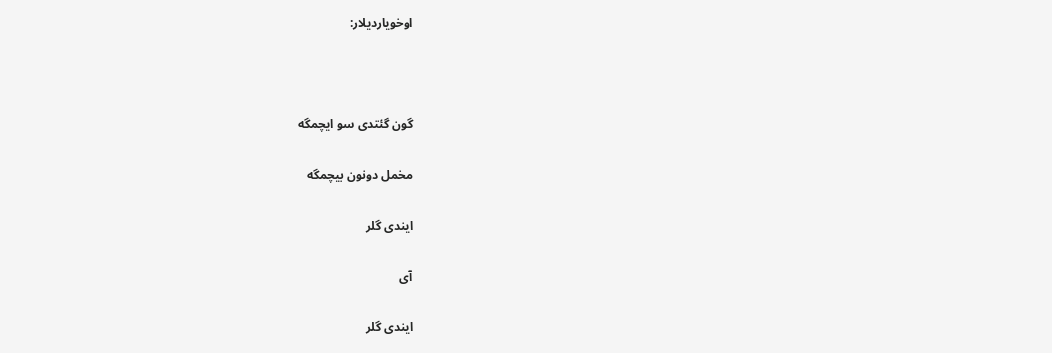اوخویاردیلار:



گون گئتدی سو ایچمگه

مخمل دونون بیچمگه

ایندی گلر

آی

ایندی گلر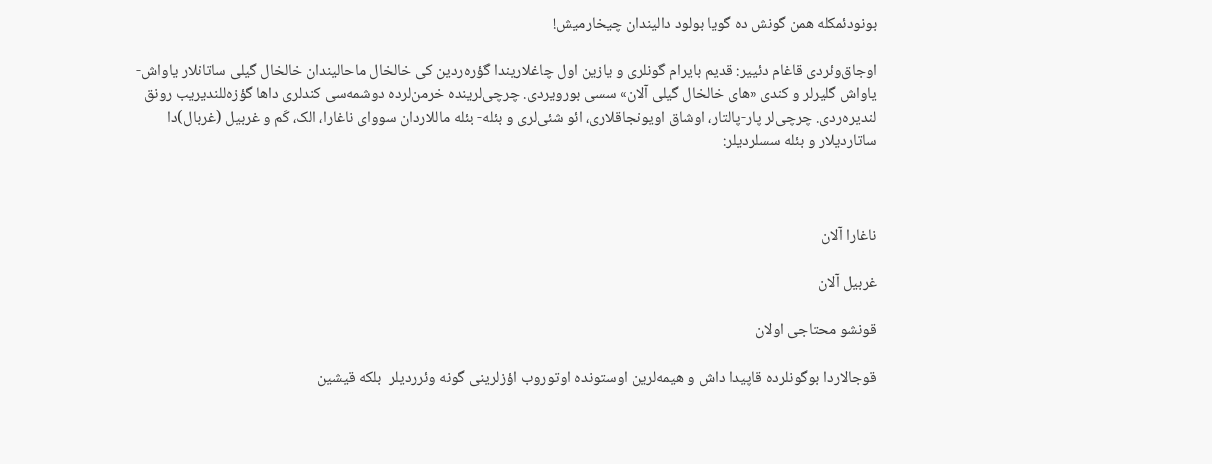بونودئمکله همن گونش ده گویا بولود دالیندان چیخارمیش!

اوجاق‌وئردی قاغام دئییر: قدیم بایرام گونلری و یازین اول چاغلاریندا گؤره‌ردین کی خالخال ماحالیندان خالخال گیلی ساتانلار یاواش- یاواش گلیرلر و کندی «های خالخال گیلی آلان» سسی بورویردی. چرچی‌لرینده خرمن‌لرده دوشمه‌سی کندلری داها گؤزه‌للندیریب رونق لندیره‌ردی. چرچی‌لر پار-پالتار، اوشاق اویونجاقلاری، ائو شئی‌لری و بئله- بئله ماللاردان سووای ناغارا، الک، کَم و غربیل (غربال)دا ساتاردیلار و بئله سسلردیلر‌:



ناغارا آلان

غربیل آلان

قونشو محتاجی اولان

قوجالاردا بوگونلرده قاپیدا داش و هیمه‌لرین اوستونده اوتوروب اؤزلرینی گونه وئرردیلر  بلکه قیشین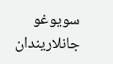سویوغو جانلاریندان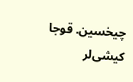چیخسین. قوجا کیشی‌لر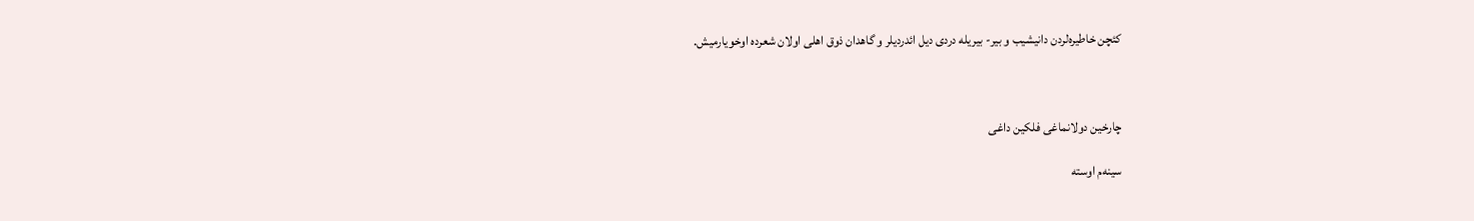کئچن خاطیره‌لردن دانیشیب و بیر- بیریله دردی دیل ائدردیلر و گاهدان ذوق اهلی اولان شعرده اوخویارمیش.



چارخین دولانماغی فلکین داغی

سینه‌م اوسته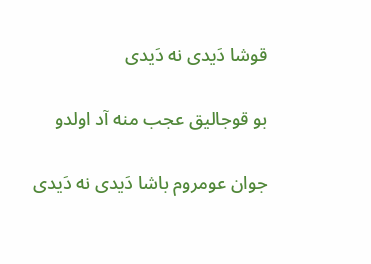قوشا دَیدی نه دَیدی

بو قوجالیق عجب منه آد اولدو

جوان عومروم باشا دَیدی نه دَیدی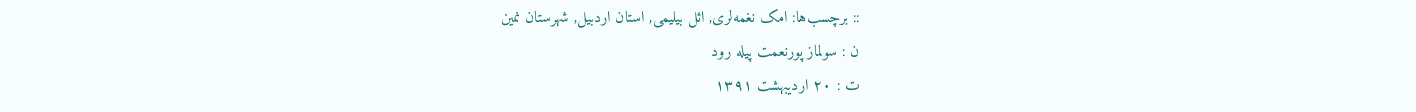:: برچسب‌ها: امک نغمه‌لری, ائل بیلیمی, استان اردبیل, شهرستان نمین
ن : سولماز پورنعمت پیله رود
ت : ٢٠ اردیبهشت ۱۳٩۱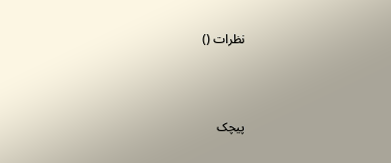نظرات ()



پیچک